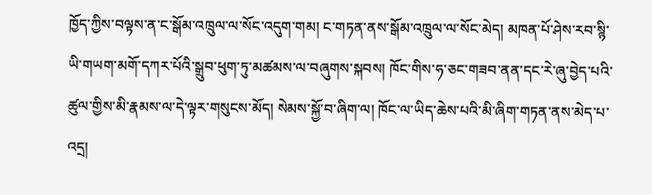ཁྱོད་ཀྱིས་བལྟས་ན་ང་སྒོམ་འཁྲུལ་ལ་སོང་འདུག་གམ། ང་གཏན་ནས་སྒོམ་འཁྲུལ་ལ་སོང་མེད། མཁན་པོ་ཤེས་རབ་སྙི་ཡི་གཡག་མགོ་དཀར་པོའི་སྒྲུབ་ཕུག་ཏུ་མཚམས་ལ་བཞུགས་སྐབས། ཁོང་གིས་ཧ་ཅང་གཟབ་ནན་དང་རེ་ཞུ་བྱེད་པའི་ཚུལ་གྱིས་མི་རྣམས་ལ་དེ་ལྟར་གསུངས་མོད། སེམས་སྐྱོ་བ་ཞིག་ལ། ཁོང་ལ་ཡིད་ཆེས་པའི་མི་ཞིག་གཏན་ནས་མེད་པ་འདྲ།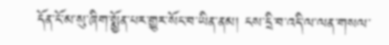དོན་ངོ་མ་སུ་ཞིག་སྨྱོན་པར་གྱུར་སོང་བ་ཡིན་ནམ། ངས་དྲི་བ་འདི་ལ་ལན་གསལ་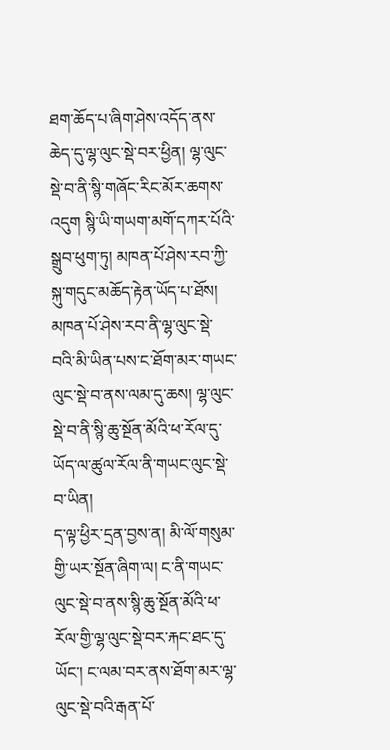ཐག་ཆོད་པ་ཞིག་ཤེས་འདོད་ནས་ཆེད་དུ་ལྷ་ལུང་སྡེ་བར་ཕྱིན། ལྷ་ལུང་སྡེ་བ་ནི་སྙི་གཞོང་རིང་མོར་ཆགས་འདུག སྙི་ཡི་གཡག་མགོ་དཀར་པོའི་སྒྲུབ་ཕུག་ཏུ། མཁན་པོ་ཤེས་རབ་ཀྱི་སྐུ་གདུང་མཆོད་རྟེན་ཡོད་པ་ཐོས། མཁན་པོ་ཤེས་རབ་ནི་ལྷ་ལུང་སྡེ་བའི་མི་ཡིན་པས་ང་ཐོག་མར་གཡང་ལུང་སྡེ་བ་ནས་ལམ་དུ་ཆས། ལྷ་ལུང་སྡེ་བ་ནི་སྙི་ཆུ་སྔོན་མོའི་ཕ་རོལ་དུ་ཡོད་ལ་ཚུལ་རོལ་ནི་གཡང་ལུང་སྡེ་བ་ཡིན།
ད་ལྟ་ཕྱིར་དྲན་བྱས་ན། མི་ལོ་གསུམ་གྱི་ཡར་སྔོན་ཞིག་ལ། ང་ནི་གཡང་ལུང་སྡེ་བ་ནས་སྙི་ཆུ་སྔོན་མོའི་ཕ་རོལ་གྱི་ལྷ་ལུང་སྡེ་བར་རྐང་ཐང་དུ་ཡོང་། ང་ལམ་བར་ནས་ཐོག་མར་ལྷ་ལུང་སྡེ་བའི་རྒན་པོ་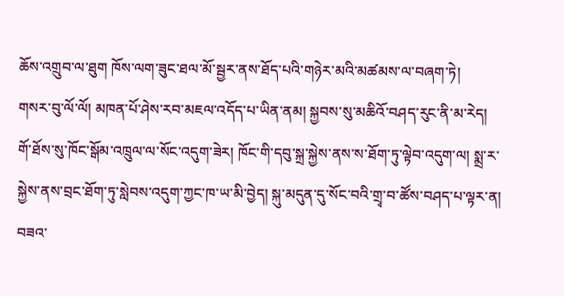ཆོས་འགྲུབ་ལ་ཐུག ཁོས་ལག་ཟུང་ཐལ་མོ་སྦྱར་ནས་ཐོད་པའི་གཉེར་མའི་མཚམས་ལ་བཞག་ཏེ།
གསར་བུ་ལོ་ལོ། མཁན་པོ་ཤེས་རབ་མཇལ་འདོད་པ་ཡིན་ནམ། སྐྱབས་སུ་མཆིའོ་བཤད་རུང་ནི་མ་རེད། གོ་ཐོས་སུ་ཁོང་སྒོམ་འཁྲུལ་ལ་སོང་འདུག་ཟེར། ཁོང་གི་དབུ་སྐྲ་སྐྱེས་ནས་ས་ཐོག་ཏུ་ལྟེབ་འདུག་ལ། སྨྲ་ར་སྐྱེས་ནས་བྲང་ཐོག་ཏུ་སླེབས་འདུག་ཀྱང་ཁ་ཡ་མི་བྱེད། སྐུ་མདུན་དུ་སོང་བའི་གྲྭ་བ་ཚོས་བཤད་པ་ལྟར་ན། བཟའ་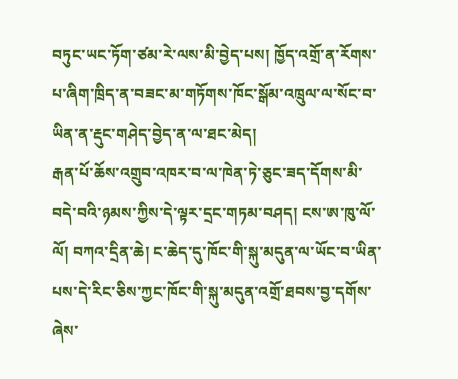བཏུང་ཡང་ཏོག་ཙམ་རེ་ལས་མི་བྱེད་པས། ཁྱོད་འགྲོ་ན་རོགས་པ་ཞིག་ཁྲིད་ན་བཟང་མ་གཏོགས་ཁོང་སྒོམ་འཁྲུལ་ལ་སོང་བ་ཡིན་ན་རྡུང་གཤེད་བྱེད་ན་ལ་ཐང་མེད།
རྒན་པོ་ཆོས་འགྲུབ་འཁར་བ་ལ་ཁེན་ཏེ་ཅུང་ཟད་དོགས་མི་བདེ་བའི་ཉམས་ཀྱིས་དེ་ལྟར་དྲང་གཏམ་བཤད། ངས་ཨ་ཁུ་ལོ་ལོ། བཀའ་དྲིན་ཆེ། ང་ཆེད་དུ་ཁོང་གི་སྐུ་མདུན་ལ་ཡོང་བ་ཡིན་པས་དེ་རིང་ཅིས་ཀྱང་ཁོང་གི་སྐུ་མདུན་འགྲོ་ཐབས་བྱ་དགོས་ཞེས་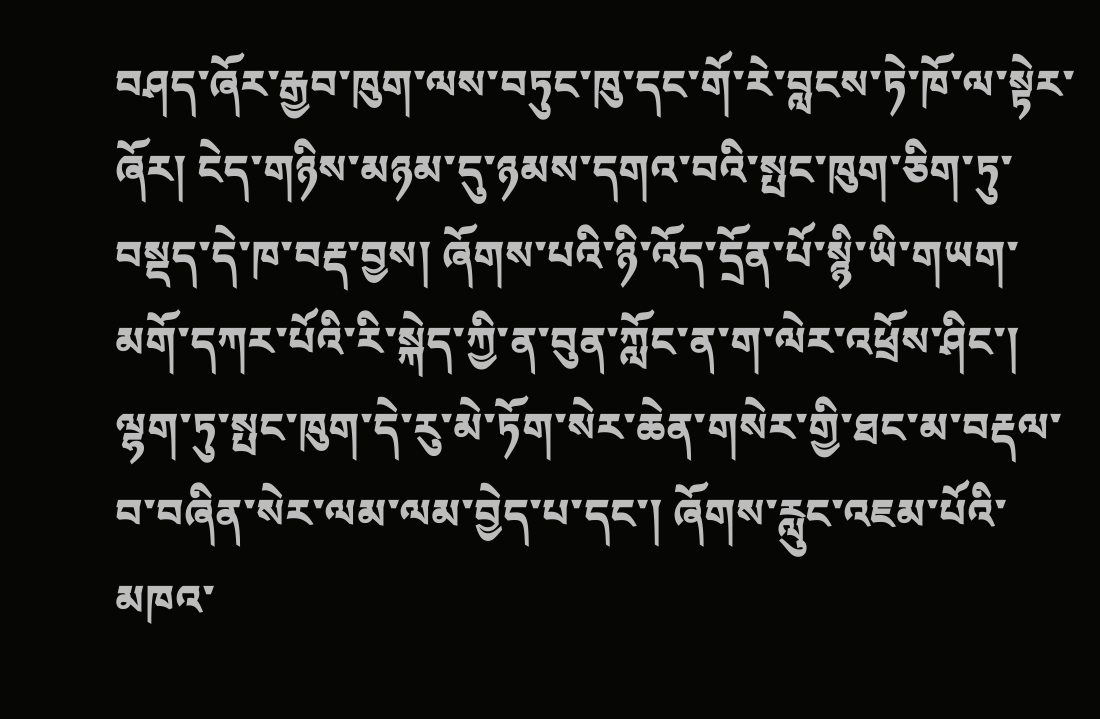བཤད་ཞོར་རྒྱབ་ཁུག་ལས་བཏུང་ཁུ་དང་གོ་རེ་བླངས་ཏེ་ཁོ་ལ་སྟེར་ཞོར། ངེད་གཉིས་མཉམ་དུ་ཉམས་དགའ་བའི་སྤང་ཁུག་ཅིག་ཏུ་བསྡད་དེ་ཁ་བརྡ་བྱས། ཞོགས་པའི་ཉི་འོད་དྲོན་པོ་སྙི་ཡི་གཡག་མགོ་དཀར་པོའི་རི་སྐེད་ཀྱི་ན་བུན་ཀློང་ན་ག་ལེར་འཕྲོས་ཤིང་། ལྷག་ཏུ་སྤང་ཁུག་དེ་རུ་མེ་ཏོག་སེར་ཆེན་གསེར་གྱི་ཐང་མ་བརྡལ་བ་བཞིན་སེར་ལམ་ལམ་བྱེད་པ་དང་། ཞོགས་རླུང་འཇམ་པོའི་མཁའ་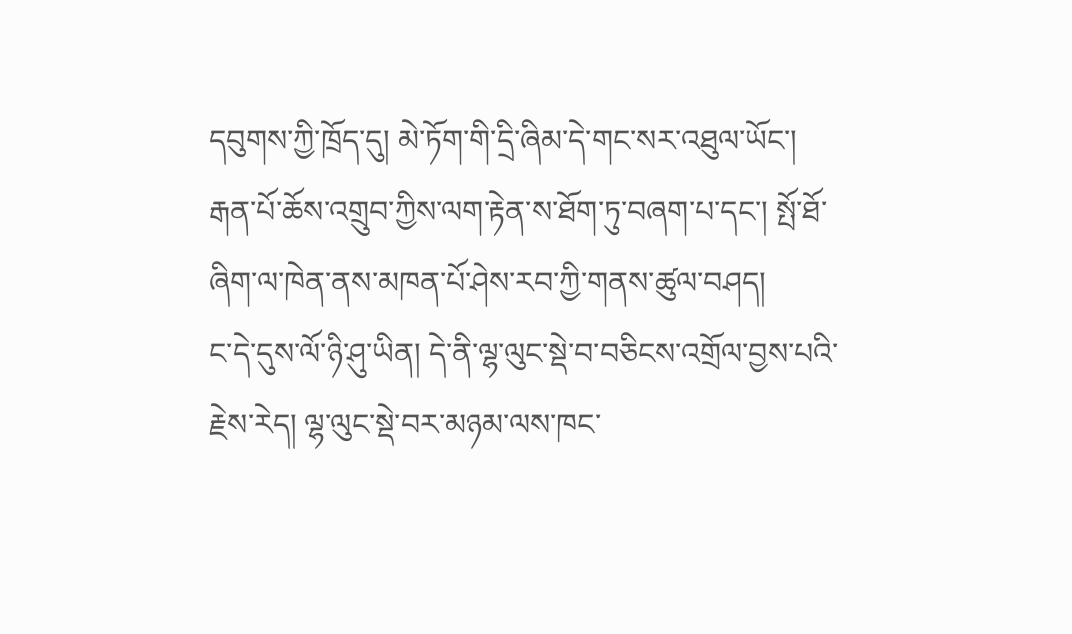དབུགས་ཀྱི་ཁྲོད་དུ། མེ་ཏོག་གི་དྲི་ཞིམ་དེ་གང་སར་འཐུལ་ཡོང་།
རྒན་པོ་ཆོས་འགྲུབ་ཀྱིས་ལག་རྟེན་ས་ཐོག་ཏུ་བཞག་པ་དང་། སྤོ་ཐོ་ཞིག་ལ་ཁེན་ནས་མཁན་པོ་ཤེས་རབ་ཀྱི་གནས་ཚུལ་བཤད།
ང་དེ་དུས་ལོ་ཉི་ཤུ་ཡིན། དེ་ནི་ལྷ་ལུང་སྡེ་བ་བཅིངས་འགྲོལ་བྱས་པའི་རྗེས་རེད། ལྷ་ལུང་སྡེ་བར་མཉམ་ལས་ཁང་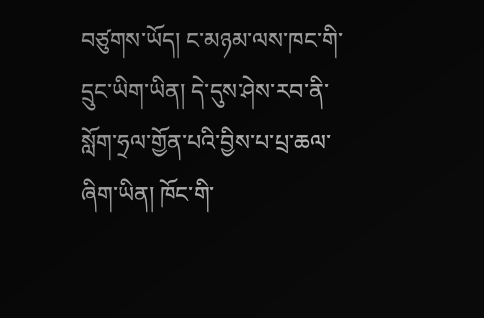བཙུགས་ཡོད། ང་མཉམ་ལས་ཁང་གི་དྲུང་ཡིག་ཡིན། དེ་དུས་ཤེས་རབ་ནི་སློག་ཧྲལ་གྱོན་པའི་བྱིས་པ་པྲ་ཆལ་ཞིག་ཡིན། ཁོང་གི་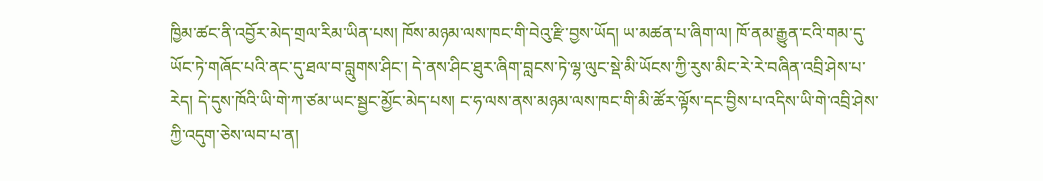ཁྱིམ་ཚང་ནི་འབྱོར་མེད་གྲལ་རིམ་ཡིན་པས། ཁོས་མཉམ་ལས་ཁང་གི་བེའུ་རྫི་བྱས་ཡོད། ཡ་མཚན་པ་ཞིག་ལ། ཁོ་ནམ་རྒྱུན་ངའི་གམ་དུ་ཡོང་ཏེ་གཞོང་པའི་ནང་དུ་ཐལ་བ་བླུགས་ཤིང་། དེ་ནས་ཤིང་ཐུར་ཞིག་བླངས་ཏེ་ལྷ་ལུང་སྡེ་མི་ཡོངས་ཀྱི་རུས་མིང་རེ་རེ་བཞིན་འབྲི་ཤེས་པ་རེད། དེ་དུས་ཁོའི་ཡི་གེ་ཀ་ཙམ་ཡང་སྦྱང་མྱོང་མེད་པས། ང་ཧ་ལས་ནས་མཉམ་ལས་ཁང་གི་མི་ཚོར་ལྟོས་དང་བྱིས་པ་འདིས་ཡི་གེ་འབྲི་ཤེས་ཀྱི་འདུག་ཅེས་ལབ་པ་ན།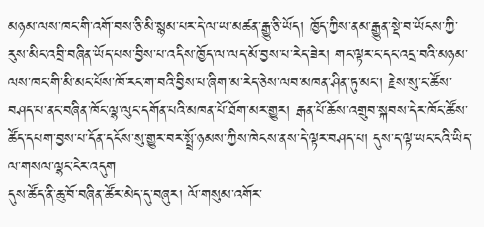མཉམ་ལས་ཁང་གི་འགོ་བས་ཅི་མི་སྙམ་པར་དེ་ལ་ཡ་མཚན་རྒྱུ་ཅི་ཡོད། ཁྱོད་ཀྱིས་ནམ་རྒྱུན་སྡེ་བ་ཡོངས་ཀྱི་རུས་མིང་འབྲི་བཞིན་ཡོད་པས་བྱིས་པ་འདིས་ཁྱོད་ལ་ལད་མོ་བྱས་པ་རེད་ཟེར། གང་ལྟར་ང་དང་འདྲ་བའི་མཉམ་ལས་ཁང་གི་མི་མང་པོས་ཁོ་རང་ག་བའི་བྱིས་པ་ཞིག་མ་རེད་ཅེས་ལབ་མཁན་ཤིན་ཏུ་མང་། རྗེས་སུ་ང་ཚོས་བཤད་པ་ནང་བཞིན་ཁོང་ལྷ་ལུང་དགོན་པའི་མཁན་པོ་ཐོག་མར་གྱུར། རྒན་པོ་ཆོས་འགྲུབ་སྐབས་དེར་ཁོང་ཚོས་ཚོད་དཔག་བྱས་པ་དོན་དངོས་སུ་གྱུར་བར་སྤྲོ་ཉམས་ཀྱིས་ཁེངས་ནས་དེ་ལྟར་བཤད་པ། དུས་ད་ལྟ་ཡང་ངའི་ཡིད་ལ་གསལ་ལྷང་ངེར་འདུག
དུས་ཚོད་ནི་ཆུ་བོ་བཞིན་ཚོར་མེད་དུ་བཞུར། ལོ་གསུམ་འགོར་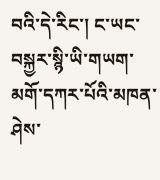བའི་དེ་རིང་། ང་ཡང་བསྐྱར་སྙི་ཡི་གཡག་མགོ་དཀར་པོའི་མཁན་ཤེས་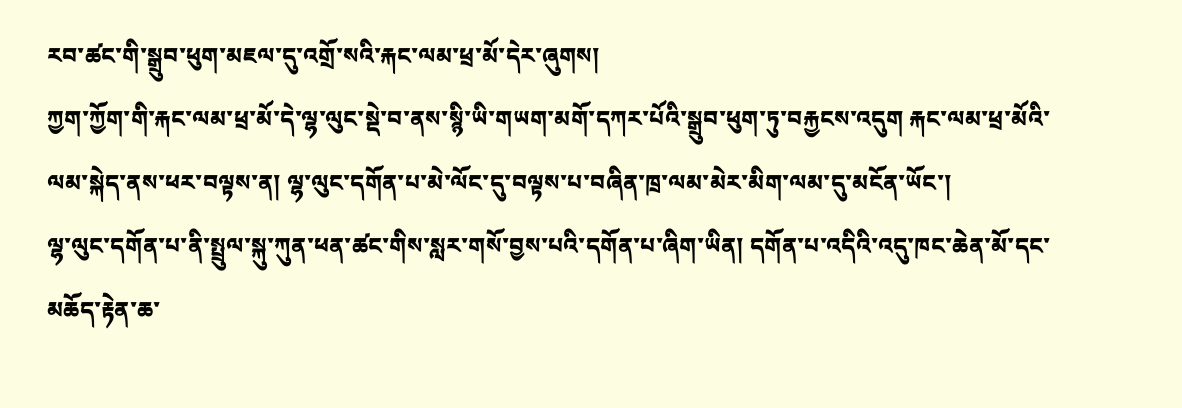རབ་ཚང་གི་སྒྲུབ་ཕུག་མཇལ་དུ་འགྲོ་སའི་རྐང་ལམ་ཕྲ་མོ་དེར་ཞུགས།
ཀྱག་ཀྱོག་གི་རྐང་ལམ་ཕྲ་མོ་དེ་ལྷ་ལུང་སྡེ་བ་ནས་སྙི་ཡི་གཡག་མགོ་དཀར་པོའི་སྒྲུབ་ཕུག་ཏུ་བརྐྱངས་འདུག རྐང་ལམ་ཕྲ་མོའི་ལམ་སྐེད་ནས་ཕར་བལྟས་ན། ལྷ་ལུང་དགོན་པ་མེ་ལོང་དུ་བལྟས་པ་བཞིན་ཁྲ་ལམ་མེར་མིག་ལམ་དུ་མངོན་ཡོང་།
ལྷ་ལུང་དགོན་པ་ནི་སྤྲུལ་སྐུ་ཀུན་ཕན་ཚང་གིས་སླར་གསོ་བྱས་པའི་དགོན་པ་ཞིག་ཡིན། དགོན་པ་འདིའི་འདུ་ཁང་ཆེན་མོ་དང་མཆོད་རྟེན་ཆ་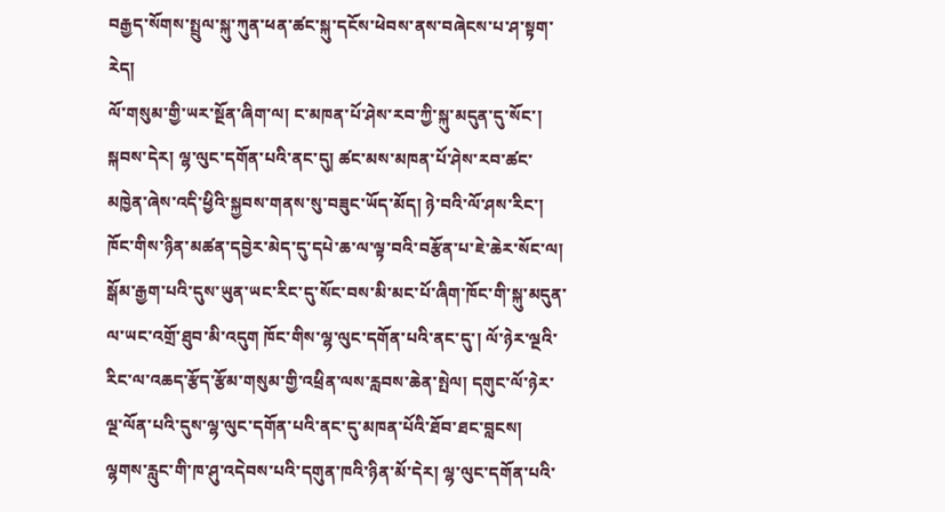བརྒྱད་སོགས་སྤྲུལ་སྐུ་ཀུན་ཕན་ཚང་སྐུ་དངོས་ཕེབས་ནས་བཞེངས་པ་ཤ་སྟག་རེད།
ལོ་གསུམ་གྱི་ཡར་སྔོན་ཞིག་ལ། ང་མཁན་པོ་ཤེས་རབ་ཀྱི་སྐུ་མདུན་དུ་སོང་། སྐབས་དེར། ལྷ་ལུང་དགོན་པའི་ནང་དུ། ཚང་མས་མཁན་པོ་ཤེས་རབ་ཚང་མཁྱེན་ཞེས་འདི་ཕྱིའི་སྐྱབས་གནས་སུ་བཟུང་ཡོད་མོད། ཉེ་བའི་ལོ་ཤས་རིང་། ཁོང་གིས་ཉིན་མཚན་དབྱེར་མེད་དུ་དཔེ་ཆ་ལ་ལྟ་བའི་བརྩོན་པ་ཇེ་ཆེར་སོང་ལ། སྒོམ་རྒྱག་པའི་དུས་ཡུན་ཡང་རིང་དུ་སོང་བས་མི་མང་པོ་ཞིག་ཁོང་གི་སྐུ་མདུན་ལ་ཡང་འགྲོ་ཐུབ་མི་འདུག ཁོང་གིས་ལྷ་ལུང་དགོན་པའི་ནང་དུ་། ལོ་ཉེར་ལྔའི་རིང་ལ་འཆད་རྩོད་རྩོམ་གསུམ་གྱི་འཕྲིན་ལས་རླབས་ཆེན་སྤེལ། དགུང་ལོ་ཉེར་ལྔ་ལོན་པའི་དུས་ལྷ་ལུང་དགོན་པའི་ནང་དུ་མཁན་པོའི་ཐོབ་ཐང་བླངས།
ལྷགས་རླུང་གི་ཁ་ཤུ་འདེབས་པའི་དགུན་ཁའི་ཉིན་མོ་དེར། ལྷ་ལུང་དགོན་པའི་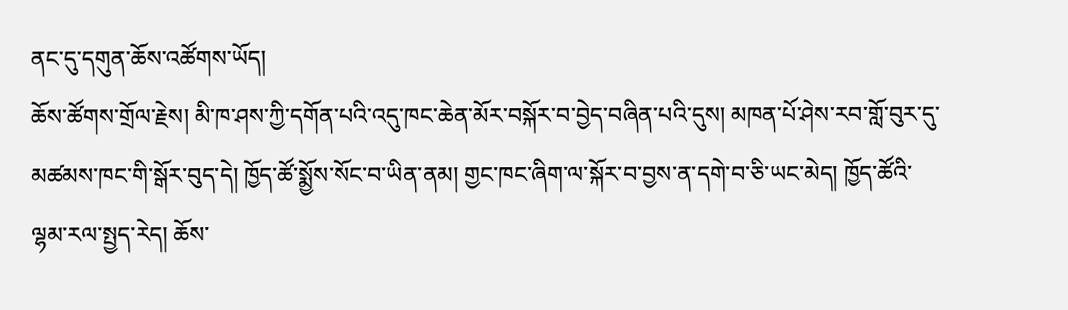ནང་དུ་དགུན་ཆོས་འཚོགས་ཡོད།
ཆོས་ཚོགས་གྲོལ་རྗེས། མི་ཁ་ཤས་ཀྱི་དགོན་པའི་འདུ་ཁང་ཆེན་མོར་བསྐོར་བ་བྱེད་བཞིན་པའི་དུས། མཁན་པོ་ཤེས་རབ་གློ་བུར་དུ་མཚམས་ཁང་གི་སྒོར་བུད་དེ། ཁྱོད་ཚོ་སྨྱོས་སོང་བ་ཡིན་ནམ། གྱང་ཁང་ཞིག་ལ་སྐོར་བ་བྱས་ན་དགེ་བ་ཅི་ཡང་མེད། ཁྱོད་ཚོའི་ལྷམ་རལ་སྤྱད་རེད། ཆོས་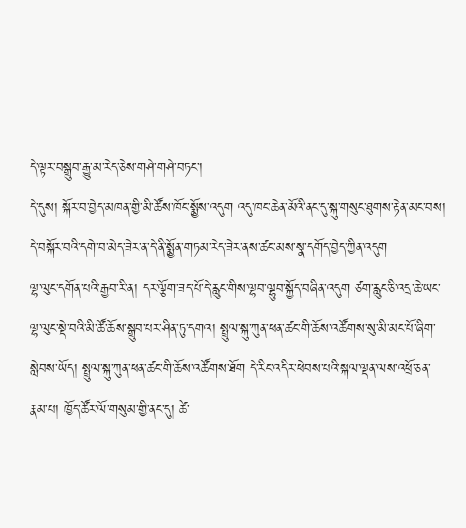དེ་ལྟར་བསྒྲུབ་རྒྱུ་མ་རེད་ཅེས་གཤེ་གཤེ་བཏང་།
དེ་དུས། སྐོར་བ་བྱེད་མཁན་གྱི་མི་ཚོས་ཁོང་སྨྱོས་འདུག འདུ་ཁང་ཆེན་མོའི་ནང་དུ་སྐུ་གསུང་ཐུགས་རྟེན་མང་བས། དེ་བསྐོར་བའི་དགེ་བ་མེད་ཟེར་ན་དེ་ནི་སྨྱོན་གཏམ་རེད་ཟེར་ནས་ཚང་མས་སྣ་དགོད་བྱེད་ཀྱིན་འདུག
ལྷ་ལུང་དགོན་པའི་རྒྱབ་རི་ན། དར་ལྕོག་ཟད་པོ་དེ་རླུང་གིས་ལྷབ་ལྷུབ་སྐྱོད་བཞིན་འདུག ཙག་རླུང་ཅི་འདྲ་ཆེ་ཡང་ལྷ་ལུང་སྡེ་བའི་མི་ཚོ་ཆོས་སྒྲུབ་པར་ཤིན་ཏུ་དགའ། སྤྲུལ་སྐུ་ཀུན་ཕན་ཚང་གི་ཆོས་འཚོགས་སུ་མི་མང་པོ་ཞིག་སླེབས་ཡོད། སྤྲུལ་སྐུ་ཀུན་ཕན་ཚང་གི་ཆོས་འཚོགས་ཐོག དེ་རིང་འདིར་ཕེབས་པའི་སྐལ་ལྡན་ལས་འཕྲོ་ཅན་རྣམ་པ། ཁྱོད་ཚོར་ལོ་གསུམ་གྱི་ནང་དུ། ཚེ་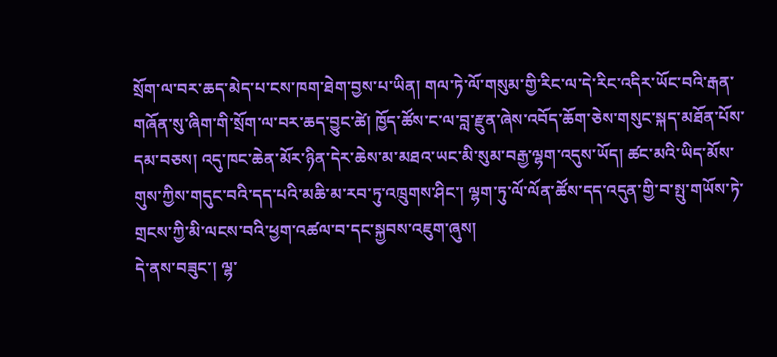སྲོག་ལ་བར་ཆད་མེད་པ་ངས་ཁག་ཐེག་བྱས་པ་ཡིན། གལ་ཏེ་ལོ་གསུམ་གྱི་རིང་ལ་དེ་རིང་འདིར་ཡོང་བའི་རྒན་གཞོན་སུ་ཞིག་གི་སྲོག་ལ་བར་ཆད་བྱུང་ཚེ། ཁྱོད་ཚོས་ང་ལ་བླ་རྫུན་ཞེས་འབོད་ཆོག་ཅེས་གསུང་སྐད་མཐོན་པོས་དམ་བཅས། འདུ་ཁང་ཆེན་མོར་ཉིན་དེར་ཆེས་མ་མཐའ་ཡང་མི་སུམ་བརྒྱ་ལྷག་འདུས་ཡོད། ཚང་མའི་ཡིད་མོས་གུས་ཀྱིས་གདུང་བའི་དད་པའི་མཆི་མ་རབ་ཏུ་འཁྲུགས་ཤིང་། ལྷག་ཏུ་ལོ་ལོན་ཚོས་དད་འདུན་གྱི་བ་སྤུ་གཡོས་ཏེ་གྲངས་ཀྱི་མི་ལངས་བའི་ཕྱག་འཚལ་བ་དང་སྐྱབས་འཇུག་ཞུས།
དེ་ནས་བཟུང་། ལྷ་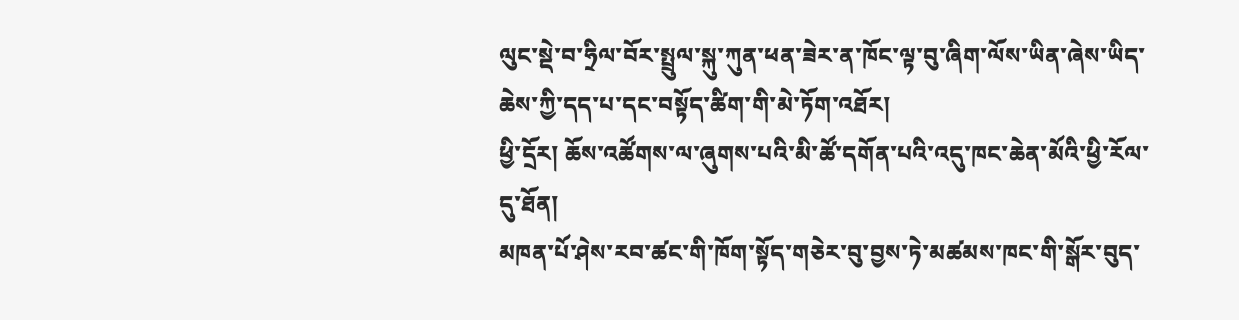ལུང་སྡེ་བ་ཧྲིལ་བོར་སྤྲུལ་སྐུ་ཀུན་ཕན་ཟེར་ན་ཁོང་ལྟ་བུ་ཞིག་ལོས་ཡིན་ཞེས་ཡིད་ཆེས་ཀྱི་དད་པ་དང་བསྟོད་ཚིག་གི་མེ་ཏོག་འཐོར།
ཕྱི་དྲོར། ཆོས་འཚོགས་ལ་ཞུགས་པའི་མི་ཚོ་དགོན་པའི་འདུ་ཁང་ཆེན་མོའི་ཕྱི་རོལ་དུ་ཐོན།
མཁན་པོ་ཤེས་རབ་ཚང་གི་ཁོག་སྟོད་གཅེར་བུ་བྱས་ཏེ་མཚམས་ཁང་གི་སྒོར་བུད་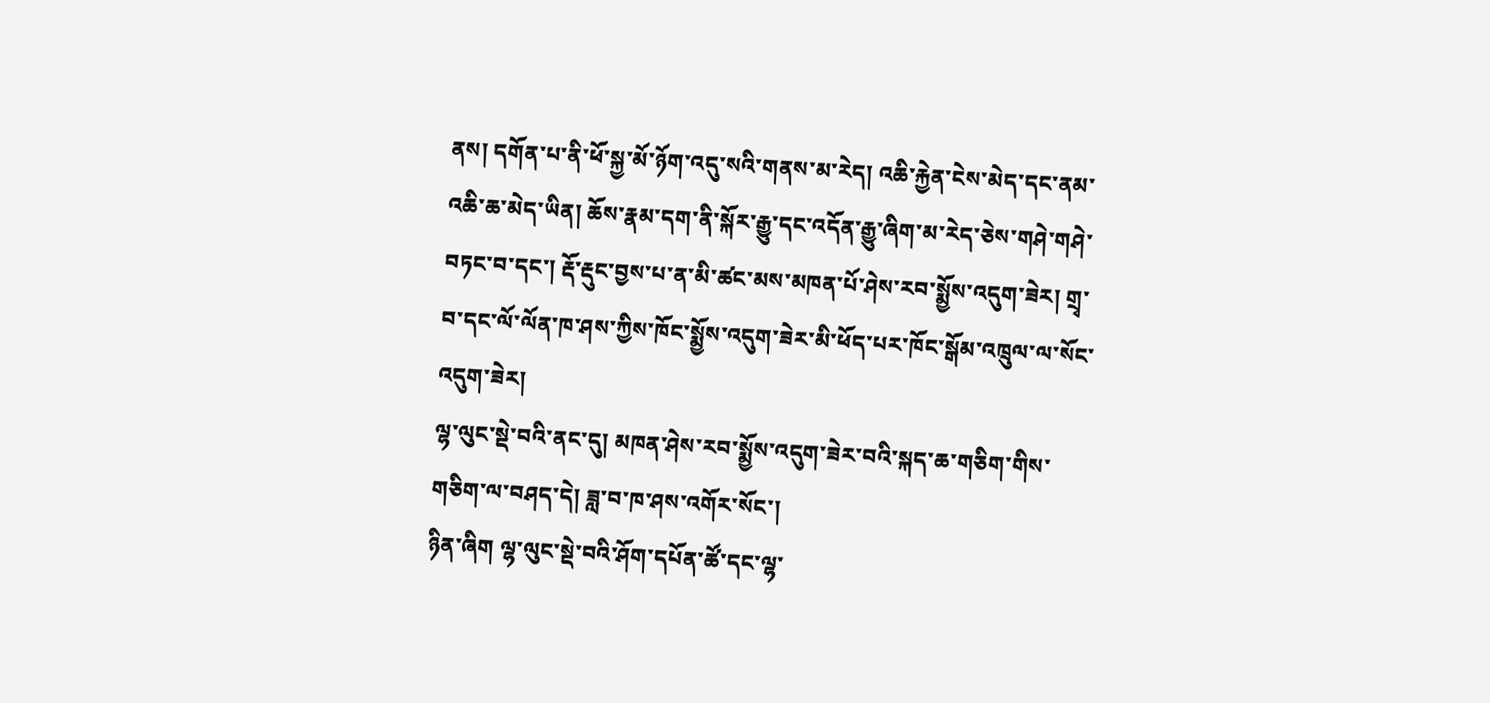ནས། དགོན་པ་ནི་ཕོ་སྐྱ་མོ་ཉོག་འདུ་སའི་གནས་མ་རེད། འཆི་རྐྱེན་ངེས་མེད་དང་ནམ་འཆི་ཆ་མེད་ཡིན། ཆོས་རྣམ་དག་ནི་སྐོར་རྒྱུ་དང་འདོན་རྒྱུ་ཞིག་མ་རེད་ཅེས་གཤེ་གཤེ་བཏང་བ་དང་། རྡོ་རྡུང་བྱས་པ་ན་མི་ཚང་མས་མཁན་པོ་ཤེས་རབ་སྨྱོས་འདུག་ཟེར། གྲྭ་བ་དང་ལོ་ལོན་ཁ་ཤས་ཀྱིས་ཁོང་སྨྱོས་འདུག་ཟེར་མི་ཕོད་པར་ཁོང་སྒོམ་འཁྲུལ་ལ་སོང་འདུག་ཟེར།
ལྷ་ལུང་སྡེ་བའི་ནང་དུ། མཁན་ཤེས་རབ་སྨྱོས་འདུག་ཟེར་བའི་སྐད་ཆ་གཅིག་གིས་གཅིག་ལ་བཤད་དེ། ཟླ་བ་ཁ་ཤས་འགོར་སོང་།
ཉིན་ཞིག ལྷ་ལུང་སྡེ་བའི་ཤོག་དཔོན་ཚོ་དང་ལྷ་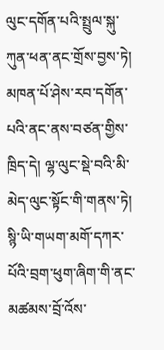ལུང་དགོན་པའི་སྤྲུལ་སྐུ་ཀུན་ཕན་ནང་གྲོས་བྱས་ཏེ། མཁན་པོ་ཤེས་རབ་དགོན་པའི་ནང་ནས་བཙན་གྱིས་ཁྲིད་དེ། ལྷ་ལུང་སྡེ་བའི་མི་མེད་ལུང་སྟོང་གི་གནས་ཏེ། སྙི་ཡི་གཡག་མགོ་དཀར་པོའི་བྲག་ཕུག་ཞིག་གི་ནང་མཚམས་བྲོ་འོས་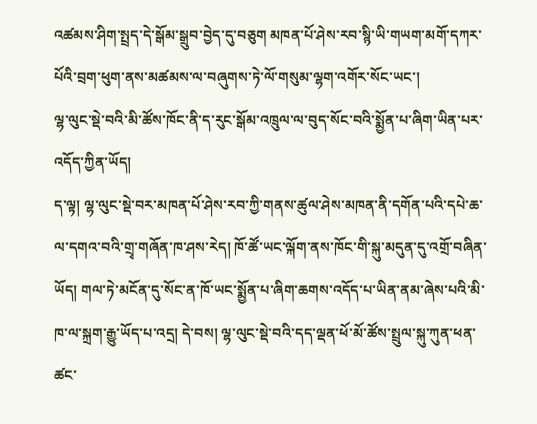འཚམས་ཤིག་སྤྲད་དེ་སྒོམ་སྒྲུབ་བྱེད་དུ་བཅུག མཁན་པོ་ཤེས་རབ་སྙི་ཡི་གཡག་མགོ་དཀར་པོའི་བྲག་ཕུག་ནས་མཚམས་ལ་བཞུགས་ཏེ་ལོ་གསུམ་ལྷག་འགོར་སོང་ཡང་།
ལྷ་ལུང་སྡེ་བའི་མི་ཚོས་ཁོང་ནི་ད་རུང་སྒོམ་འཁྲུལ་ལ་བུད་སོང་བའི་སྨྱོན་པ་ཞིག་ཡིན་པར་འདོད་ཀྱིན་ཡོད།
ད་ལྟ། ལྷ་ལུང་སྡེ་བར་མཁན་པོ་ཤེས་རབ་ཀྱི་གནས་ཚུལ་ཤེས་མཁན་ནི་དགོན་པའི་དཔེ་ཆ་ལ་དགའ་བའི་གྲྭ་གཞོན་ཁ་ཤས་རེད། ཁོ་ཚོ་ཡང་ལྐོག་ནས་ཁོང་གི་སྐུ་མདུན་དུ་འགྲོ་བཞིན་ཡོད། གལ་ཏེ་མངོན་དུ་སོང་ན་ཁོ་ཡང་སྨྱོན་པ་ཞིག་ཆགས་འདོད་པ་ཡིན་ནམ་ཞེས་པའི་མི་ཁ་ལ་སྐྲག་རྒྱུ་ཡོད་པ་འདྲ། དེ་བས། ལྷ་ལུང་སྡེ་བའི་དད་ལྡན་ཕོ་མོ་ཚོས་སྤྲུལ་སྐུ་ཀུན་ཕན་ཚང་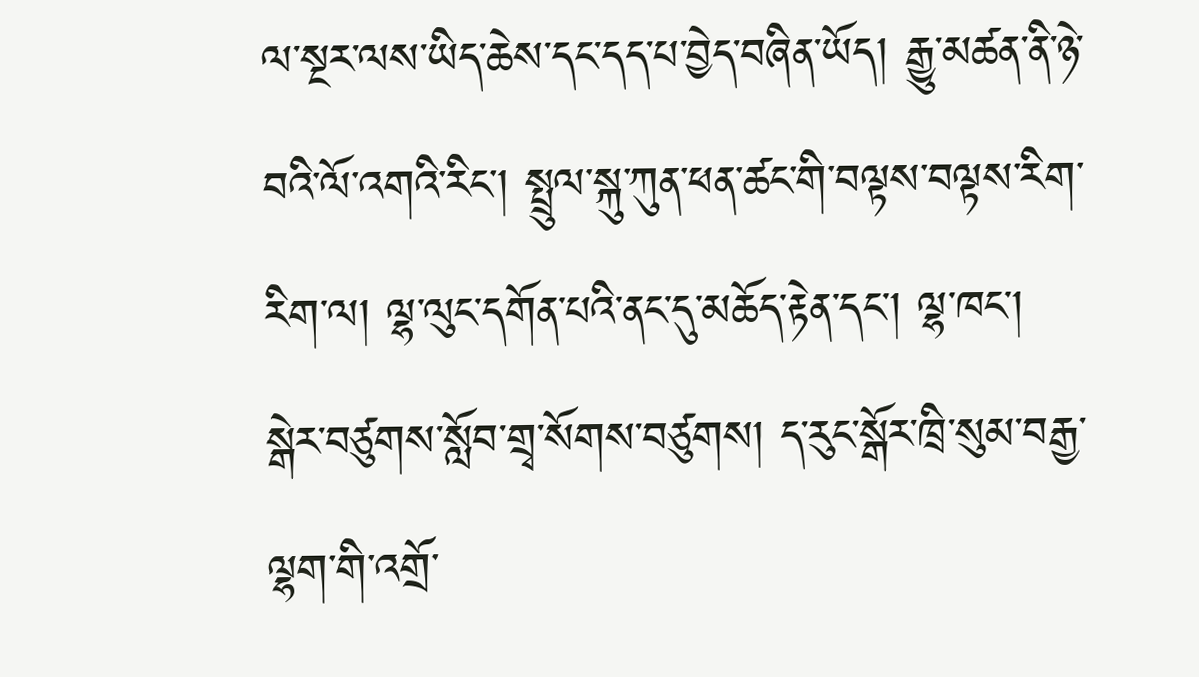ལ་སྔར་ལས་ཡིད་ཆེས་དང་དད་པ་བྱེད་བཞིན་ཡོད། རྒྱུ་མཚན་ནི་ཉེ་བའི་ལོ་འགའི་རིང་། སྤྲུལ་སྐུ་ཀུན་ཕན་ཚང་གི་བལྟས་བལྟས་རིག་རིག་ལ། ལྷ་ལུང་དགོན་པའི་ནང་དུ་མཆོད་རྟེན་དང་། ལྷ་ཁང་། སྒེར་བཙུགས་སློབ་གྲྭ་སོགས་བཙུགས། ད་རུང་སྒོར་ཁྲི་སུམ་བརྒྱ་ལྷག་གི་འགྲོ་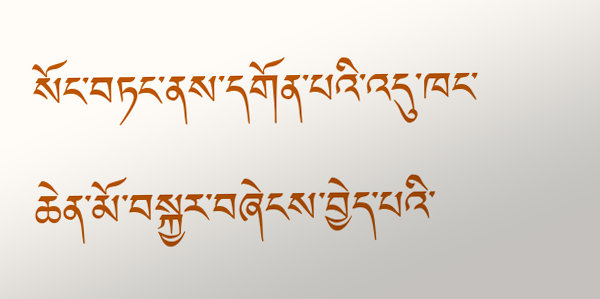སོང་བཏང་ནས་དགོན་པའི་འདུ་ཁང་ཆེན་མོ་བསྐྱར་བཞེངས་བྱེད་པའི་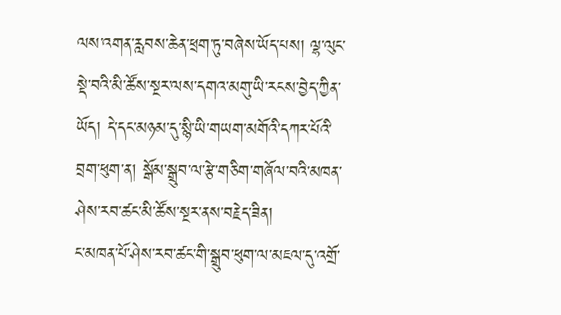ལས་འགན་རླབས་ཆེན་ཕྲག་ཏུ་བཞེས་ཡོད་པས། ལྷ་ལུང་སྡེ་བའི་མི་ཚོས་སྔར་ལས་དགའ་མགུ་ཡི་རངས་བྱེད་ཀྱིན་ཡོད། དེ་དང་མཉམ་དུ་སྙི་ཡི་གཡག་མགོའི་དཀར་པོའི་བྲག་ཕུག་ན། སྒོམ་སྒྲུབ་ལ་རྩེ་གཅིག་གཞོལ་བའི་མཁན་ཤེས་རབ་ཚང་མི་ཚོས་སྔར་ནས་བརྗེད་ཟིན།
ང་མཁན་པོ་ཤེས་རབ་ཚང་གི་སྒྲུབ་ཕུག་ལ་མཇལ་དུ་འགྲོ་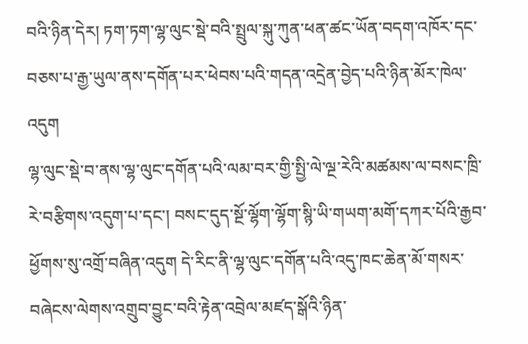བའི་ཉིན་དེར། ཏག་ཏག་ལྷ་ལུང་སྡེ་བའི་སྤྲུལ་སྐུ་ཀུན་ཕན་ཚང་ཡོན་བདག་འཁོར་དང་བཅས་པ་རྒྱ་ཡུལ་ནས་དགོན་པར་ཕེབས་པའི་གདན་འདྲེན་བྱེད་པའི་ཉིན་མོར་ཁེལ་འདུག
ལྷ་ལུང་སྡེ་བ་ནས་ལྷ་ལུང་དགོན་པའི་ལམ་བར་གྱི་སྤྱི་ལེ་ལྔ་རེའི་མཚམས་ལ་བསང་ཁྲི་རེ་བརྩིགས་འདུག་པ་དང་། བསང་དུད་སྔོ་ལྷོག་ལྷོག་སྙི་ཡི་གཡག་མགོ་དཀར་པོའི་རྒྱབ་ཕྱོགས་སུ་འགྲོ་བཞིན་འདུག དེ་རིང་ནི་ལྷ་ལུང་དགོན་པའི་འདུ་ཁང་ཆེན་མོ་གསར་བཞེངས་ལེགས་འགྲུབ་བྱུང་བའི་རྟེན་འབྲེལ་མཛད་སྒོའི་ཉིན་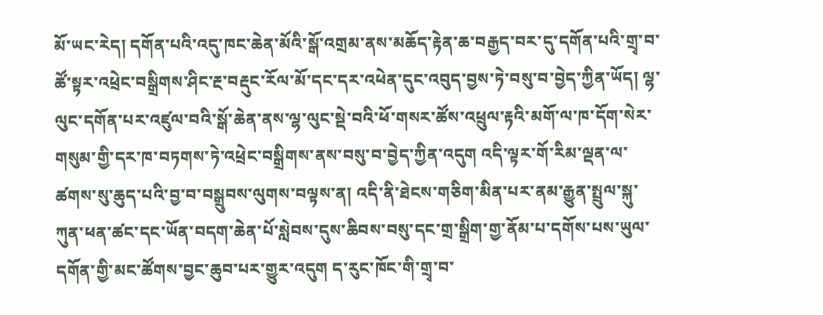མོ་ཡང་རེད། དགོན་པའི་འདུ་ཁང་ཆེན་མོའི་སྒོ་འགྲམ་ནས་མཆོད་རྟེན་ཆ་བརྒྱད་བར་དུ་དགོན་པའི་གྲྭ་བ་ཚོ་སྟར་འཕྲེང་བསྒྲིགས་ཤིང་རྔ་བརྡུང་རོལ་མོ་དང་དར་འཕེན་དུང་འབུད་བྱས་ཏེ་བསུ་བ་བྱེད་ཀྱིན་ཡོད། ལྷ་ལུང་དགོན་པར་འཛུལ་བའི་སྒོ་ཆེན་ནས་ལྷ་ལུང་སྡེ་བའི་ཕོ་གསར་ཚོས་འཕྲུལ་རྟའི་མགོ་ལ་ཁ་དོག་སེར་གསུམ་གྱི་དར་ཁ་བཏགས་ཏེ་འཕྲེང་བསྒྲིགས་ནས་བསུ་བ་བྱེད་ཀྱིན་འདུག འདི་ལྟར་གོ་རིམ་ལྡན་ལ་ཚགས་སུ་ཆུད་པའི་བྱ་བ་བསྒྲུབས་ལུགས་བལྟས་ན། འདི་ནི་ཐེངས་གཅིག་མིན་པར་ནམ་རྒྱུན་སྤྲུལ་སྐུ་ཀུན་ཕན་ཚང་དང་ཡོན་བདག་ཆེན་པོ་སླེབས་དུས་ཆིབས་བསུ་དང་གྲ་སྒྲིག་གྱ་ནོམ་པ་དགོས་པས་ཡུལ་དགོན་གྱི་མང་ཚོགས་བྱང་ཆུབ་པར་གྱུར་འདུག ད་རུང་ཁོང་གི་གྲྭ་བ་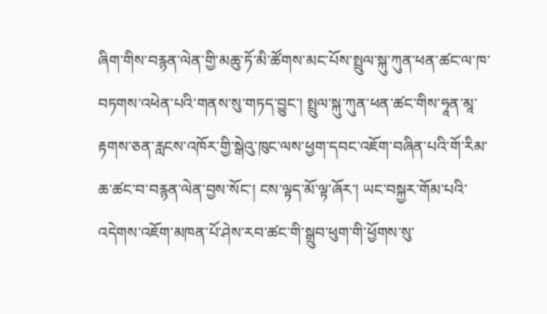ཞིག་གིས་བརྙན་ལེན་གྱི་མཆུ་ཏོ་མི་ཚོགས་མང་པོས་སྤྲུལ་སྐུ་ཀུན་ཕན་ཚང་ལ་ཁ་བཏགས་འཕེན་པའི་གནས་སུ་གཏད་བྱུང་། སྤྲུལ་སྐུ་ཀུན་ཕན་ཚང་གིས་ཧཱན་མཱ་རྟགས་ཅན་རླངས་འཁོར་གྱི་སྒེའུ་ཁུང་ལས་ཕྱག་དབང་འཇོག་བཞིན་པའི་གོ་རིམ་ཆ་ཚང་བ་བརྙན་ལེན་བྱས་སོང་། ངས་ལྟད་མོ་ལྟ་ཞོར་། ཡང་བསྐྱར་གོམ་པའི་འདེགས་འཇོག་མཁན་པོ་ཤེས་རབ་ཚང་གི་སྒྲུབ་ཕུག་གི་ཕྱོགས་སུ་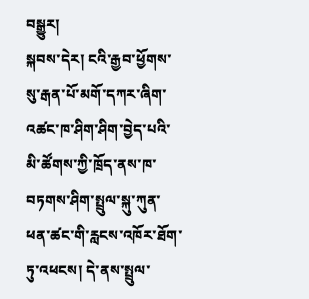བསྒྱུར།
སྐབས་དེར། ངའི་རྒྱབ་ཕྱོགས་སུ་རྒན་པོ་མགོ་དཀར་ཞིག་འཚང་ཁ་ཤིག་ཤིག་བྱེད་པའི་མི་ཚོགས་ཀྱི་ཁྲོད་ནས་ཁ་བཏགས་ཤིག་སྤྲུལ་སྐུ་ཀུན་ཕན་ཚང་གི་རླངས་འཁོར་ཐོག་ཏུ་འཕངས། དེ་ནས་སྤྲུལ་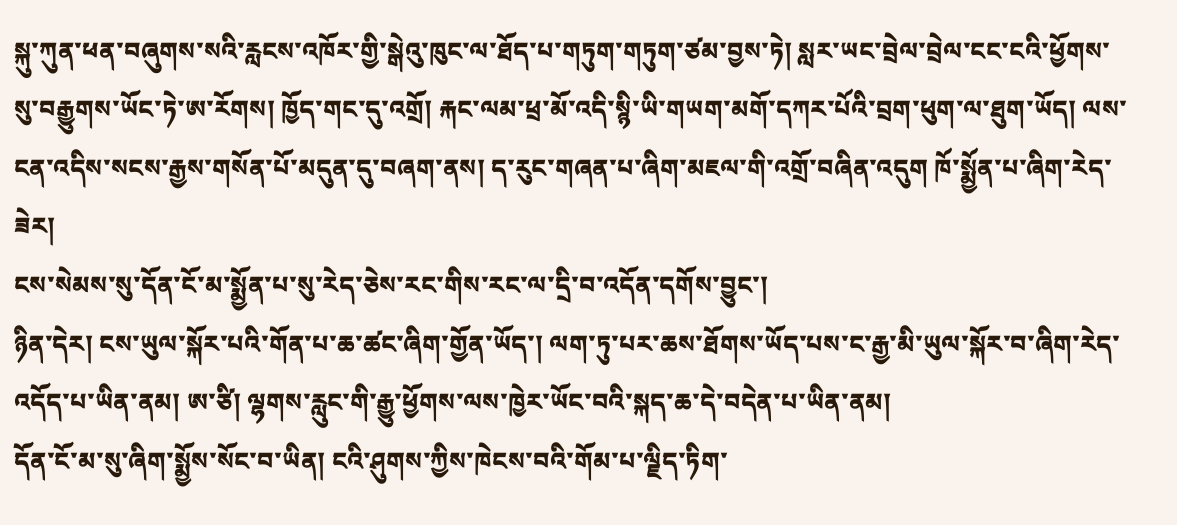སྐུ་ཀུན་ཕན་བཞུགས་སའི་རླངས་འཁོར་གྱི་སྒེའུ་ཁུང་ལ་ཐོད་པ་གཏུག་གཏུག་ཙམ་བྱས་ཏེ། སླར་ཡང་བྲེལ་བྲེལ་ངང་ངའི་ཕྱོགས་སུ་བརྒྱུགས་ཡོང་ཏེ་ཨ་རོགས། ཁྱོད་གང་དུ་འགྲོ། རྐང་ལམ་ཕྲ་མོ་འདི་སྙི་ཡི་གཡག་མགོ་དཀར་པོའི་བྲག་ཕུག་ལ་ཐུག་ཡོད། ལས་ངན་འདིས་སངས་རྒྱས་གསོན་པོ་མདུན་དུ་བཞག་ནས། ད་རུང་གཞན་པ་ཞིག་མཇལ་གི་འགྲོ་བཞིན་འདུག ཁོ་སྨྱོན་པ་ཞིག་རེད་ཟེར།
ངས་སེམས་སུ་དོན་ངོ་མ་སྨྱོན་པ་སུ་རེད་ཅེས་རང་གིས་རང་ལ་དྲི་བ་འདོན་དགོས་བྱུང་།
ཉིན་དེར། ངས་ཡུལ་སྐོར་པའི་གོན་པ་ཆ་ཚང་ཞིག་གྱོན་ཡོད་། ལག་ཏུ་པར་ཆས་ཐོགས་ཡོད་པས་ང་རྒྱ་མི་ཡུལ་སྐོར་བ་ཞིག་རེད་འདོད་པ་ཡིན་ནམ། ཨ་ཙི། ལྷགས་རླུང་གི་རྒྱུ་ཕྱོགས་ལས་ཁྱེར་ཡོང་བའི་སྐད་ཆ་དེ་བདེན་པ་ཡིན་ནམ།
དོན་ངོ་མ་སུ་ཞིག་སྨྱོས་སོང་བ་ཡིན། ངའི་ཤུགས་ཀྱིས་ཁེངས་བའི་གོམ་པ་ལྗིད་ཏིག་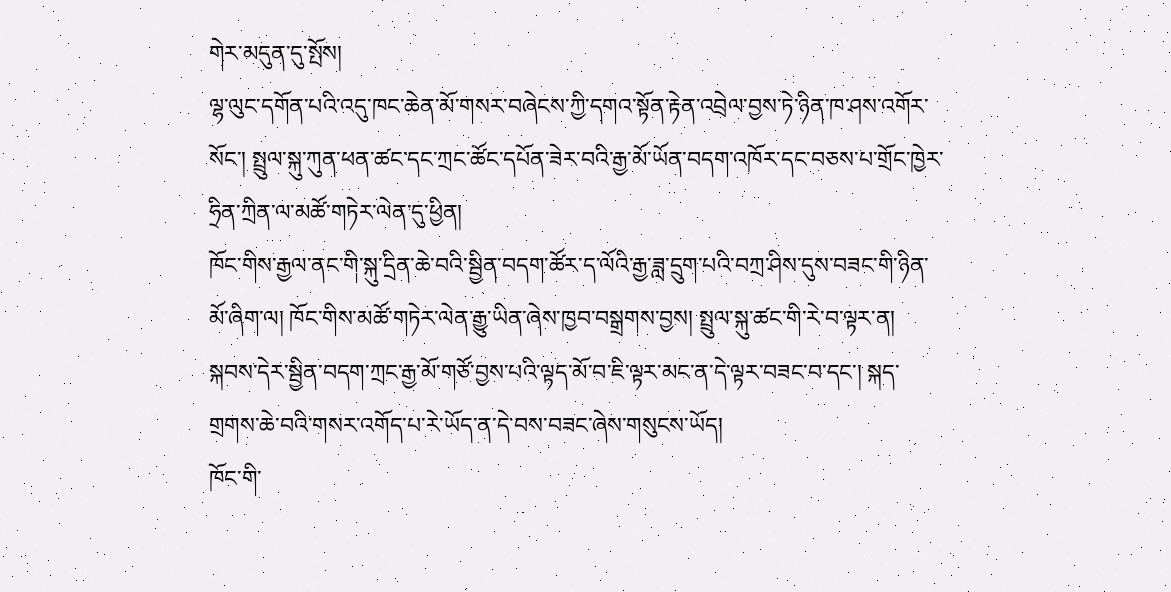གེར་མདུན་དུ་སྤོས།
ལྷ་ལུང་དགོན་པའི་འདུ་ཁང་ཆེན་མོ་གསར་བཞེངས་ཀྱི་དགའ་སྟོན་རྟེན་འབྲེལ་བྱས་ཏེ་ཉིན་ཁ་ཤས་འགོར་སོང་། སྤྲུལ་སྐུ་ཀུན་ཕན་ཚང་དང་ཀྲང་ཚོང་དཔོན་ཟེར་བའི་རྒྱ་མོ་ཡོན་བདག་འཁོར་དང་བཅས་པ་གྲོང་ཁྱེར་ཧྲིན་ཀྲིན་ལ་མཚོ་གཏེར་ལེན་དུ་ཕྱིན།
ཁོང་གིས་རྒྱལ་ནང་གི་སྐུ་དྲིན་ཆེ་བའི་སྦྱིན་བདག་ཚོར་ད་ལོའི་རྒྱ་ཟླ་དྲུག་པའི་བཀྲ་ཤིས་དུས་བཟང་གི་ཉིན་མོ་ཞིག་ལ། ཁོང་གིས་མཚོ་གཏེར་ལེན་རྒྱུ་ཡིན་ཞེས་ཁྱབ་བསྒྲགས་བྱས། སྤྲུལ་སྐུ་ཚང་གི་རེ་བ་ལྟར་ན། སྐབས་དེར་སྦྱིན་བདག་ཀྲང་རྒྱ་མོ་གཙོ་བྱས་པའི་ལྟད་མོ་བ་ཇི་ལྟར་མང་ན་དེ་ལྟར་བཟང་བ་དང་། སྐད་གྲགས་ཆེ་བའི་གསར་འགོད་པ་རེ་ཡོད་ན་དེ་བས་བཟང་ཞེས་གསུངས་ཡོད།
ཁོང་གི་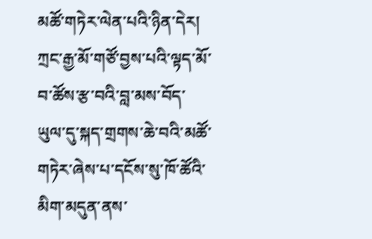མཚོ་གཏེར་ལེན་པའི་ཉིན་དེར། ཀྲང་རྒྱ་མོ་གཙོ་བྱས་པའི་ལྟད་མོ་བ་ཚོས་རྩ་བའི་བླ་མས་བོད་ཡུལ་དུ་སྐད་གྲགས་ཆེ་བའི་མཚོ་གཏེར་ཞེས་པ་དངོས་སུ་ཁོ་ཚོའི་མིག་མདུན་ནས་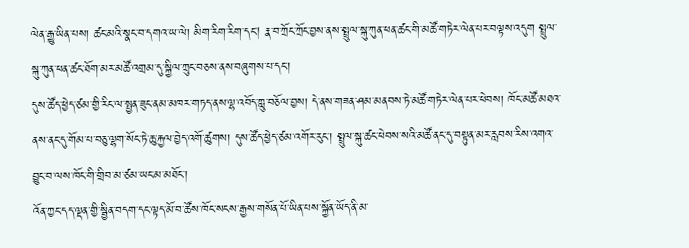ལེན་རྒྱུ་ཡིན་པས། ཚང་མའི་སྣང་བ་དགའ་ཡ་ལེ། མིག་རིག་རིག་དང། རྣ་བ་ཀྲོང་ཀྲོང་བྱས་ནས་སྤྲུལ་སྐུ་ཀུན་ཕན་ཚང་གི་མཚོ་གཏེར་ལེན་པར་བལྟས་འདུག སྤྲུལ་སྐུ་ཀུན་ཕན་ཚང་ཐོག་མར་མཚོ་འགྲམ་དུ་སྐྱིལ་ཀྲུང་བཅས་ནས་བཞུགས་པ་དང་།
དུས་ཚོད་ཕྱེད་ཙམ་གྱི་རིང་ལ་སྤྱན་ཟུང་ནམ་མཁར་གཏད་ནས་ལྷ་འབོད་ཀླུ་བཅོལ་བྱས། དེ་ནས་གཟན་ཤམ་མནབས་ཏེ་མཚོ་གཏེར་ལེན་པར་ཕེབས། ཁོང་མཚོ་མཐའ་ནས་ནང་དུ་གོམ་པ་བཅུ་ལྷག་སོང་ཏེ་ཆུ་རྐྱལ་བྱེད་འགོ་ཚུགས། དུས་ཚོད་ཕྱེད་ཙམ་འགོར་རུང་། སྤྲུལ་སྐུ་ཚང་ཕེབས་སའི་མཚོ་ནང་དུ་བསྟུན་མར་རླབས་རིས་འགའ་བྱུང་བ་ལས་ཁོང་གི་གྲིབ་མ་ཙམ་ཡང་མ་མཐོང་།
འོན་ཀྱང་དད་ལྡན་གྱི་སྦྱིན་བདག་དང་ལྟད་མོ་བ་ཚོས་ཁོང་སངས་རྒྱས་གསོན་པོ་ཡིན་པས་སྐྱོན་ཡོད་ནི་མ་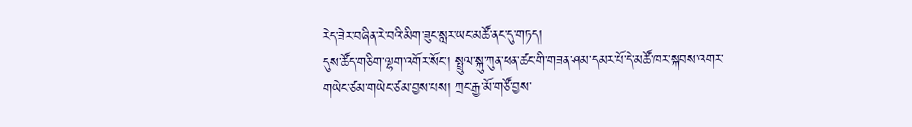རེད་ཟེར་བཞིན་རེ་བའི་མིག་ཟུང་སླར་ཡང་མཚོ་ནང་དུ་གཏད།
དུས་ཚོད་གཅིག་ལྷག་འགོར་སོང་། སྤྲུལ་སྐུ་ཀུན་ཕན་ཚང་གི་གཟན་ཤམ་དམར་པོ་དེ་མཚོ་ཁར་སྐབས་འགར་གཡེང་ཙམ་གཡེང་ཙམ་བྱས་པས། ཀྲང་རྒྱ་མོ་གཙོ་བྱས་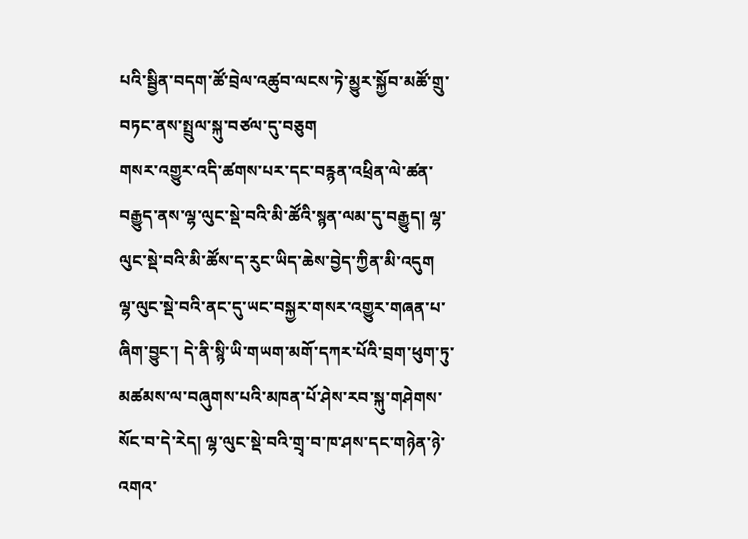པའི་སྦྱིན་བདག་ཚོ་བྲེལ་འཚུབ་ལངས་ཏེ་མྱུར་སྐྱོབ་མཚོ་གྲུ་བཏང་ནས་སྤྲུལ་སྐུ་བཙལ་དུ་བཅུག
གསར་འགྱུར་འདི་ཚགས་པར་དང་བརྙན་འཕྲིན་ལེ་ཚན་བརྒྱུད་ནས་ལྷ་ལུང་སྡེ་བའི་མི་ཚོའི་སྙན་ལམ་དུ་བརྒྱུད། ལྷ་ལུང་སྡེ་བའི་མི་ཚོས་ད་རུང་ཡིད་ཆེས་བྱེད་ཀྱིན་མི་འདུག
ལྷ་ལུང་སྡེ་བའི་ནང་དུ་ཡང་བསྐྱར་གསར་འགྱུར་གཞན་པ་ཞིག་བྱུང་། དེ་ནི་སྙི་ཡི་གཡག་མགོ་དཀར་པོའི་བྲག་ཕུག་ཏུ་མཚམས་ལ་བཞུགས་པའི་མཁན་པོ་ཤེས་རབ་སྐུ་གཤེགས་སོང་བ་དེ་རེད། ལྷ་ལུང་སྡེ་བའི་གྲྭ་བ་ཁ་ཤས་དང་གཉེན་ཉེ་འགའ་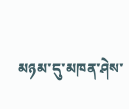མཉམ་དུ་མཁན་ཤེས་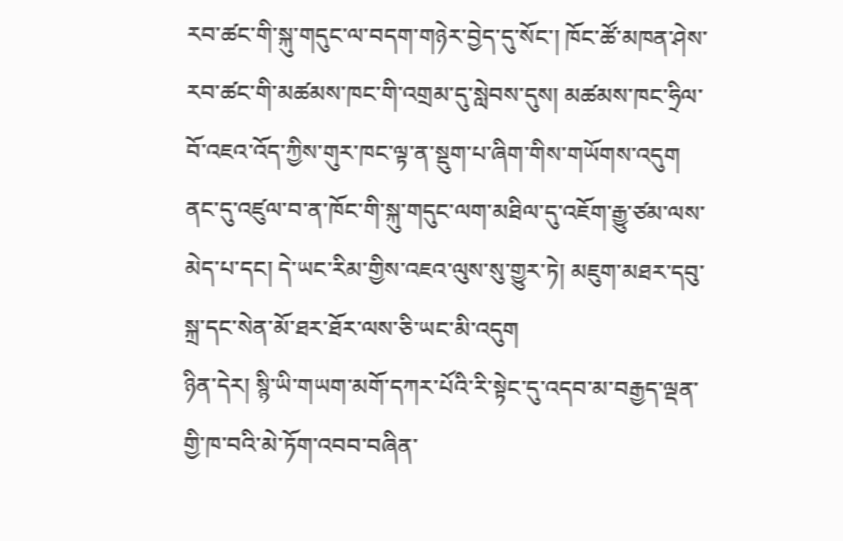རབ་ཚང་གི་སྐུ་གདུང་ལ་བདག་གཉེར་བྱེད་དུ་སོང་། ཁོང་ཚོ་མཁན་ཤེས་རབ་ཚང་གི་མཚམས་ཁང་གི་འགྲམ་དུ་སླེབས་དུས། མཚམས་ཁང་ཧྲིལ་བོ་འཇའ་འོད་ཀྱིས་གུར་ཁང་ལྟ་ན་སྡུག་པ་ཞིག་གིས་གཡོགས་འདུག ནང་དུ་འཛུལ་བ་ན་ཁོང་གི་སྐུ་གདུང་ལག་མཐིལ་དུ་འཇོག་རྒྱུ་ཙམ་ལས་མེད་པ་དང། དེ་ཡང་རིམ་གྱིས་འཇའ་ལུས་སུ་གྱུར་ཏེ། མཇུག་མཐར་དབུ་སྐྲ་དང་སེན་མོ་ཐར་ཐོར་ལས་ཅི་ཡང་མི་འདུག
ཉིན་དེར། སྙི་ཡི་གཡག་མགོ་དཀར་པོའི་རི་སྟེང་དུ་འདབ་མ་བརྒྱད་ལྡན་གྱི་ཁ་བའི་མེ་ཏོག་འབབ་བཞིན་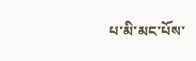པ་མི་མང་པོས་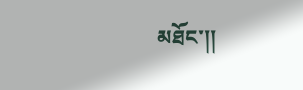མཐོང་།།